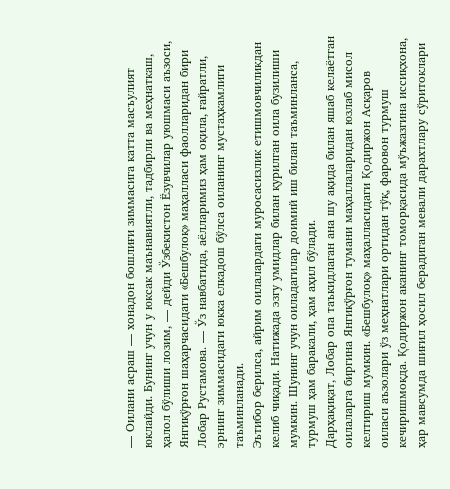— Оилани асраш — хонадон бошлиғи зиммасига катта масъулият юклайди. Бунинг учун у юксак маънавиятли, тадбирли ва меҳнаткаш, ҳалол бўлиши лозим, — дейди Ўзбекистон Ёзувчилар уюшмаси аъзоси, Янгиқўрғон шаҳарчасидаги «Бешбулоқ» маҳалласи фаолларидан бири Лобар Рустамова. — Ўз навбатида, аёлларимиз ҳам оқила, ғайратли, эрнинг зиммасидаги юкка елкадош бўлса оиланинг мустаҳкамлиги таъминланади.
Эътибор берилса, айрим оилалардаги муросасизлик етишмовчиликдан келиб чиқади. Натижада эзгу умидлар билан қурилган оила бузилиши мумкин. Шунинг учун оиладагилар доимий иш билан таъминланса, турмуш ҳам баракали, ҳам аҳил бўлади.
Дарҳақиқат, Лобар опа таъкидлаган ана шу ақида билан яшаб келаётган оилаларга биргина Янгиқўрғон тумани маҳаллаларидан юзлаб мисол келтириш мумкин. «Бешбулоқ» маҳалласидаги Қодиржон Асқаров оиласи аъзолари ўз меҳнатлари ортидан тўқ, фаровон турмуш кечиришмоқда. Қодиржон аканинг томорқасида мўъжазгина иссиқхона, ҳар мавсумда шиғил ҳосил берадиган мевали дарахтлару сўритоклари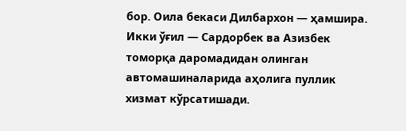бор. Оила бекаси Дилбархон — ҳамшира. Икки ўғил — Сардорбек ва Азизбек томорқа даромадидан олинган автомашиналарида аҳолига пуллик хизмат кўрсатишади.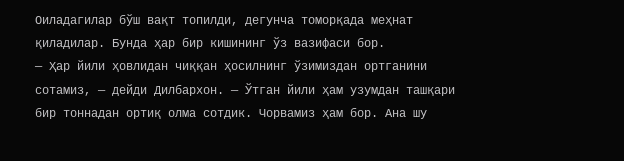Оиладагилар бўш вақт топилди, дегунча томорқада меҳнат қиладилар. Бунда ҳар бир кишининг ўз вазифаси бор.
— Ҳар йили ҳовлидан чиққан ҳосилнинг ўзимиздан ортганини сотамиз, — дейди Дилбархон. — Ўтган йили ҳам узумдан ташқари бир тоннадан ортиқ олма сотдик. Чорвамиз ҳам бор. Ана шу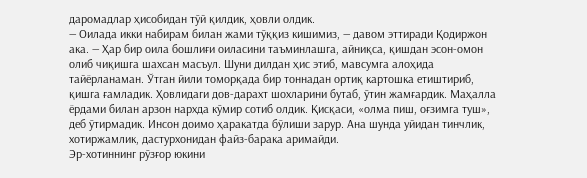даромадлар ҳисобидан тўй қилдик, ҳовли олдик.
— Оилада икки набирам билан жами тўққиз кишимиз, — давом эттиради Қодиржон ака. — Ҳар бир оила бошлиғи оиласини таъминлашга, айниқса, қишдан эсон-омон олиб чиқишга шахсан масъул. Шуни дилдан ҳис этиб, мавсумга алоҳида тайёрланаман. Ўтган йили томорқада бир тоннадан ортиқ картошка етиштириб, қишга ғамладик. Ҳовлидаги дов-дарахт шохларини бутаб, ўтин жамғардик. Маҳалла ёрдами билан арзон нархда кўмир сотиб олдик. Қисқаси, «олма пиш, оғзимга туш», деб ўтирмадик. Инсон доимо ҳаракатда бўлиши зарур. Ана шунда уйидан тинчлик, хотиржамлик, дастурхонидан файз-барака аримайди.
Эр-хотиннинг рўзғор юкини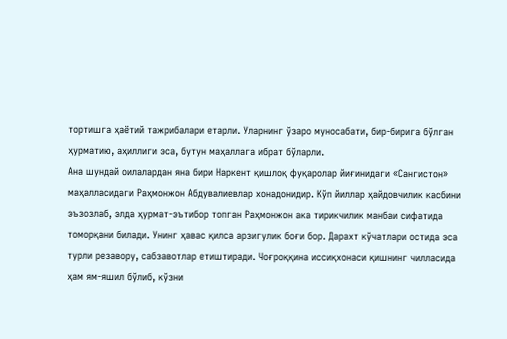тортишга ҳаётий тажрибалари етарли. Уларнинг ўзаро муносабати, бир-бирига бўлган ҳурматию, аҳиллиги эса, бутун маҳаллага ибрат бўларли.
Ана шундай оилалардан яна бири Наркент қишлоқ фуқаролар йиғинидаги «Сангистон» маҳалласидаги Раҳмонжон Абдувалиевлар хонадонидир. Кўп йиллар ҳайдовчилик касбини эъзозлаб, элда ҳурмат-эътибор топган Раҳмонжон ака тирикчилик манбаи сифатида томорқани билади. Унинг ҳавас қилса арзигулик боғи бор. Дарахт кўчатлари остида эса турли резавору, сабзавотлар етиштиради. Чоғроққина иссиқхонаси қишнинг чилласида ҳам ям-яшил бўлиб, кўзни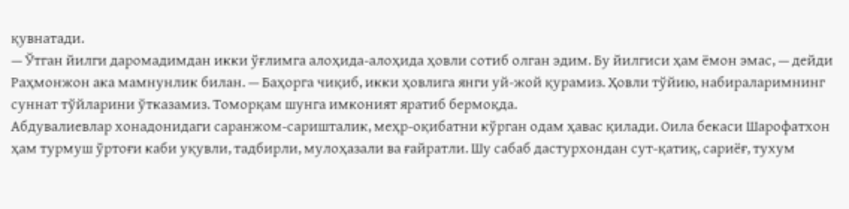қувнатади.
— Ўтган йилги даромадимдан икки ўғлимга алоҳида-алоҳида ҳовли сотиб олган эдим. Бу йилгиси ҳам ёмон эмас, — дейди Раҳмонжон ака мамнунлик билан. — Баҳорга чиқиб, икки ҳовлига янги уй-жой қурамиз. Ҳовли тўйию, набираларимнинг суннат тўйларини ўтказамиз. Томорқам шунга имконият яратиб бермоқда.
Абдувалиевлар хонадонидаги саранжом-саришталик, меҳр-оқибатни кўрган одам ҳавас қилади. Оила бекаси Шарофатхон ҳам турмуш ўртоғи каби уқувли, тадбирли, мулоҳазали ва ғайратли. Шу сабаб дастурхондан сут-қатиқ, сариёғ, тухум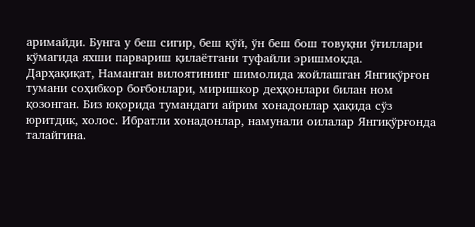аримайди. Бунга у беш сигир, беш қўй, ўн беш бош товуқни ўғиллари кўмагида яхши парвариш қилаётгани туфайли эришмоқда.
Дарҳақиқат, Наманган вилоятининг шимолида жойлашган Янгиқўрғон тумани соҳибкор боғбонлари, миришкор деҳқонлари билан ном қозонган. Биз юқорида тумандаги айрим хонадонлар ҳақида сўз юритдик, холос. Ибратли хонадонлар, намунали оилалар Янгиқўрғонда талайгина.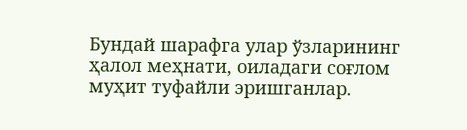Бундай шарафга улар ўзларининг ҳалол меҳнати, оиладаги соғлом муҳит туфайли эришганлар.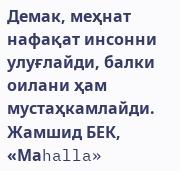Демак, меҳнат нафақат инсонни улуғлайди, балки оилани ҳам мустаҳкамлайди.
Жамшид БЕК,
«Маhalla»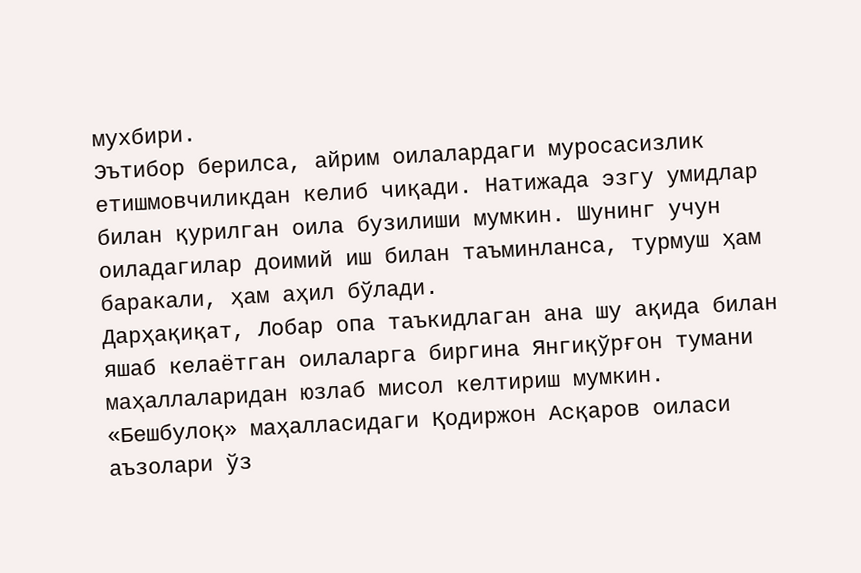мухбири.
Эътибор берилса, айрим оилалардаги муросасизлик етишмовчиликдан келиб чиқади. Натижада эзгу умидлар билан қурилган оила бузилиши мумкин. Шунинг учун оиладагилар доимий иш билан таъминланса, турмуш ҳам баракали, ҳам аҳил бўлади.
Дарҳақиқат, Лобар опа таъкидлаган ана шу ақида билан яшаб келаётган оилаларга биргина Янгиқўрғон тумани маҳаллаларидан юзлаб мисол келтириш мумкин. «Бешбулоқ» маҳалласидаги Қодиржон Асқаров оиласи аъзолари ўз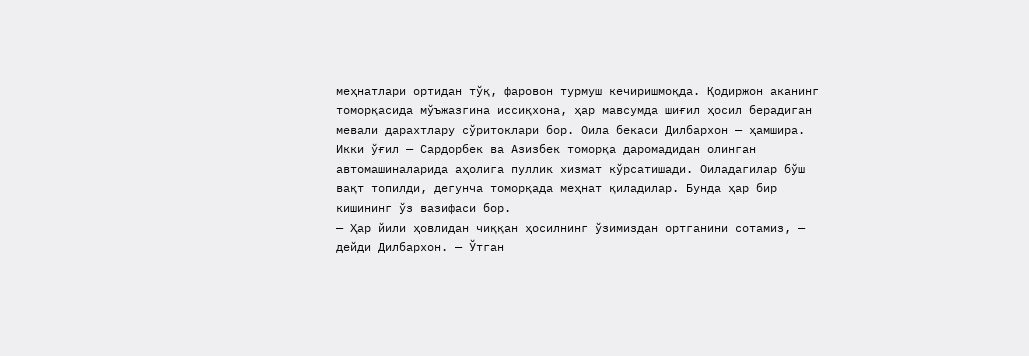меҳнатлари ортидан тўқ, фаровон турмуш кечиришмоқда. Қодиржон аканинг томорқасида мўъжазгина иссиқхона, ҳар мавсумда шиғил ҳосил берадиган мевали дарахтлару сўритоклари бор. Оила бекаси Дилбархон — ҳамшира. Икки ўғил — Сардорбек ва Азизбек томорқа даромадидан олинган автомашиналарида аҳолига пуллик хизмат кўрсатишади. Оиладагилар бўш вақт топилди, дегунча томорқада меҳнат қиладилар. Бунда ҳар бир кишининг ўз вазифаси бор.
— Ҳар йили ҳовлидан чиққан ҳосилнинг ўзимиздан ортганини сотамиз, — дейди Дилбархон. — Ўтган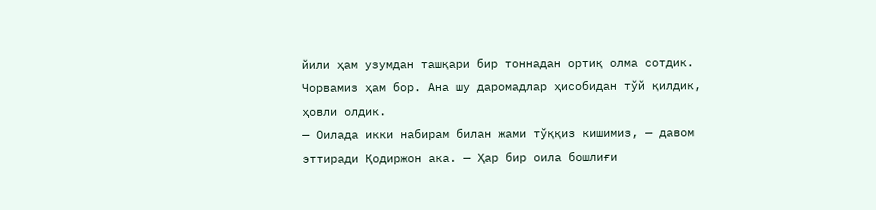йили ҳам узумдан ташқари бир тоннадан ортиқ олма сотдик. Чорвамиз ҳам бор. Ана шу даромадлар ҳисобидан тўй қилдик, ҳовли олдик.
— Оилада икки набирам билан жами тўққиз кишимиз, — давом эттиради Қодиржон ака. — Ҳар бир оила бошлиғи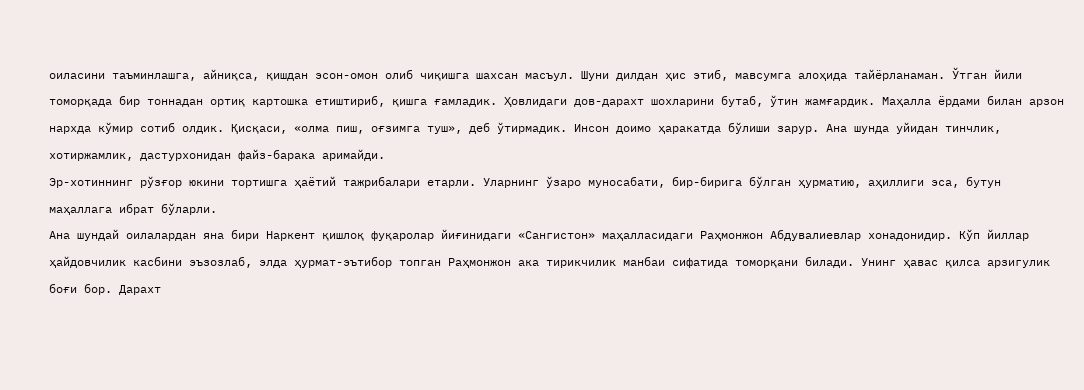оиласини таъминлашга, айниқса, қишдан эсон-омон олиб чиқишга шахсан масъул. Шуни дилдан ҳис этиб, мавсумга алоҳида тайёрланаман. Ўтган йили томорқада бир тоннадан ортиқ картошка етиштириб, қишга ғамладик. Ҳовлидаги дов-дарахт шохларини бутаб, ўтин жамғардик. Маҳалла ёрдами билан арзон нархда кўмир сотиб олдик. Қисқаси, «олма пиш, оғзимга туш», деб ўтирмадик. Инсон доимо ҳаракатда бўлиши зарур. Ана шунда уйидан тинчлик, хотиржамлик, дастурхонидан файз-барака аримайди.
Эр-хотиннинг рўзғор юкини тортишга ҳаётий тажрибалари етарли. Уларнинг ўзаро муносабати, бир-бирига бўлган ҳурматию, аҳиллиги эса, бутун маҳаллага ибрат бўларли.
Ана шундай оилалардан яна бири Наркент қишлоқ фуқаролар йиғинидаги «Сангистон» маҳалласидаги Раҳмонжон Абдувалиевлар хонадонидир. Кўп йиллар ҳайдовчилик касбини эъзозлаб, элда ҳурмат-эътибор топган Раҳмонжон ака тирикчилик манбаи сифатида томорқани билади. Унинг ҳавас қилса арзигулик боғи бор. Дарахт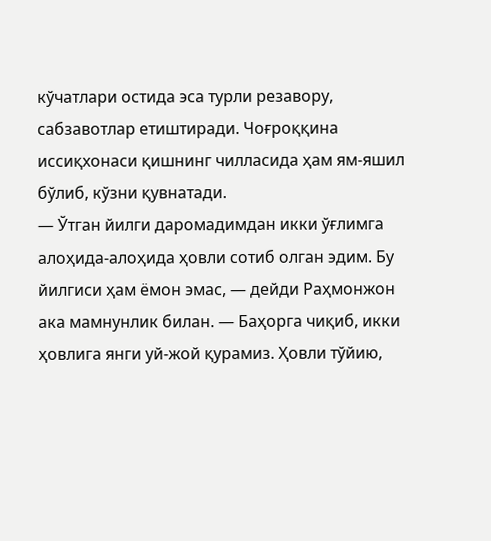кўчатлари остида эса турли резавору, сабзавотлар етиштиради. Чоғроққина иссиқхонаси қишнинг чилласида ҳам ям-яшил бўлиб, кўзни қувнатади.
— Ўтган йилги даромадимдан икки ўғлимга алоҳида-алоҳида ҳовли сотиб олган эдим. Бу йилгиси ҳам ёмон эмас, — дейди Раҳмонжон ака мамнунлик билан. — Баҳорга чиқиб, икки ҳовлига янги уй-жой қурамиз. Ҳовли тўйию,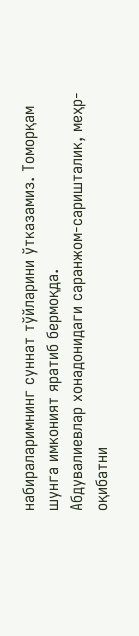набираларимнинг суннат тўйларини ўтказамиз. Томорқам шунга имконият яратиб бермоқда.
Абдувалиевлар хонадонидаги саранжом-саришталик, меҳр-оқибатни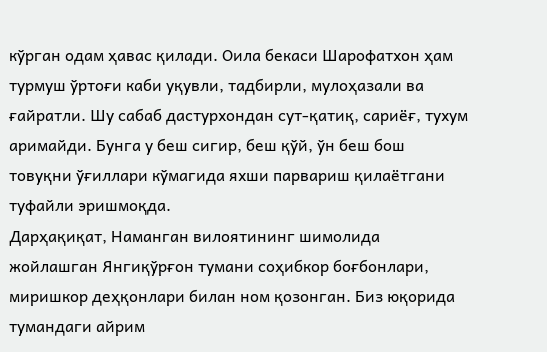кўрган одам ҳавас қилади. Оила бекаси Шарофатхон ҳам турмуш ўртоғи каби уқувли, тадбирли, мулоҳазали ва ғайратли. Шу сабаб дастурхондан сут-қатиқ, сариёғ, тухум аримайди. Бунга у беш сигир, беш қўй, ўн беш бош товуқни ўғиллари кўмагида яхши парвариш қилаётгани туфайли эришмоқда.
Дарҳақиқат, Наманган вилоятининг шимолида жойлашган Янгиқўрғон тумани соҳибкор боғбонлари, миришкор деҳқонлари билан ном қозонган. Биз юқорида тумандаги айрим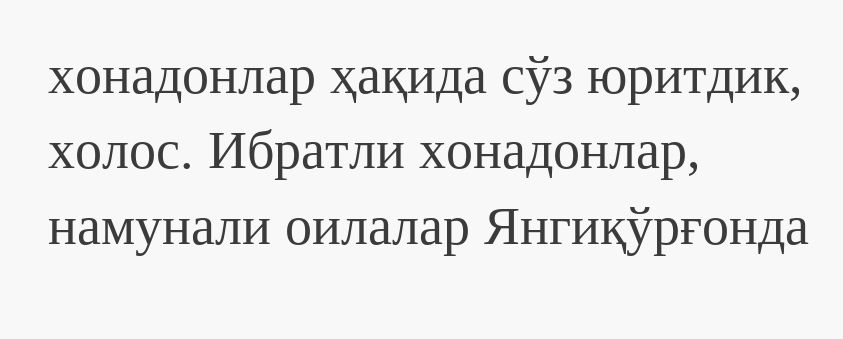хонадонлар ҳақида сўз юритдик, холос. Ибратли хонадонлар, намунали оилалар Янгиқўрғонда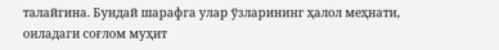талайгина. Бундай шарафга улар ўзларининг ҳалол меҳнати, оиладаги соғлом муҳит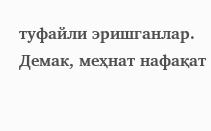туфайли эришганлар. Демак, меҳнат нафақат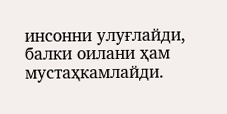инсонни улуғлайди, балки оилани ҳам мустаҳкамлайди.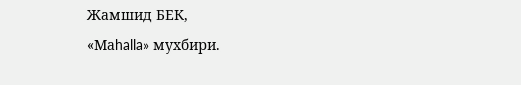Жамшид БЕК,
«Маhalla» мухбири.